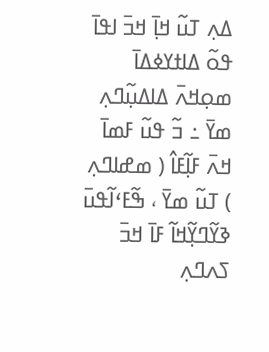ߡߍ߲ ߠߎ߬ ߞߊ߲߫ ߞߏ߫ ߊߟߊ߫ ߟߋ߬ ߡߊߙߌߦߡߊ߫ ߘߋ߲ߞߍ߫ ߡߊߡߎ߲߬ߣߍ߲ ߘߌ߫ ߸ ߏ߬ ߟߎ߬ ߓߘߊ߫ ߞߍ߫ ߓߊ߲߬ߓߊ߮ ( ߘߝߊߣߍ߲ ) ߠߎ߬ ߘߌ߫ ، ߒ߬ߓߵߊ߬ߟߎ߫ ߢߌ߬ߣߌ߲߬ߞߊ߬ ߓߊ߫ ߞߏ߫ ߖߍߣߍ߲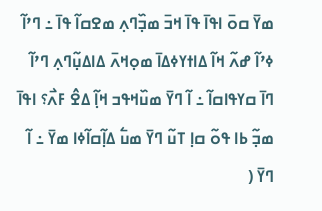ߘߌ߫ ߛߋ߫ ߊߟߊ߫ ߟߊ߫ ߞߏ߫ ߘߏ߲߰ߣߍ߲ ߘߐߛߊ߬ ߟߊ߫ ߸ ߣߴߊ߬ ߦߴߊ߬ ߝߍ߬ ߞߊ߬ ߡߊߙߌߦߡߊ߫ ߘߋ߲ߞߍ߫ ߡߊߡߎ߲߬ߣߍ߲ ߣߴߊ߬ ߣߊ߫ ߛߌߟߊߛߊ߬ ߸ ߊ߬ ߣߌ߫ ߘߎ߰ߞߟߏ ߞߊ߲߬ ߡߐ߮ ߓߍ߯؟ ߊߟߊ߫ ߘߏ߲߬ ߕߊ ߟߋ߬ ߛߊ߲ ߠߎ߬ ߣߌ߫ ߘߎ߱ ߡߊ߲߬ߛߊ߬ߦߊ ߘߌ߫ ߸ ߊ߬ ߣߌ߫ (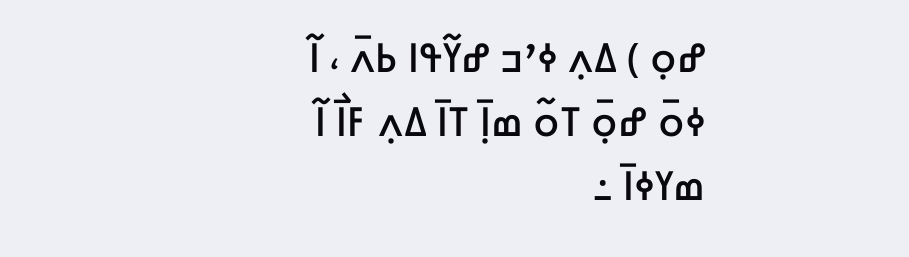ߝߋ߲ ) ߡߍ߲ ߦߴߏ ߝߌ߬ߟߊ ߕߍ߫ ، ߊ߬ ߦߋ߫ ߝߋ߲߫ ߠߋ߬ ߘߊ߲߫ ߠߊ߫ ߡߍ߲ ߓߊ߯ ߊ߬ ߘߌߦߊ߫ ߸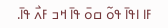ߓߊ ߊߟߊ߫ ߟߋ߬ ߛߋ߫ ߟߊ߫ ߞߏ ߓߍ߯ ߟߊ߫.